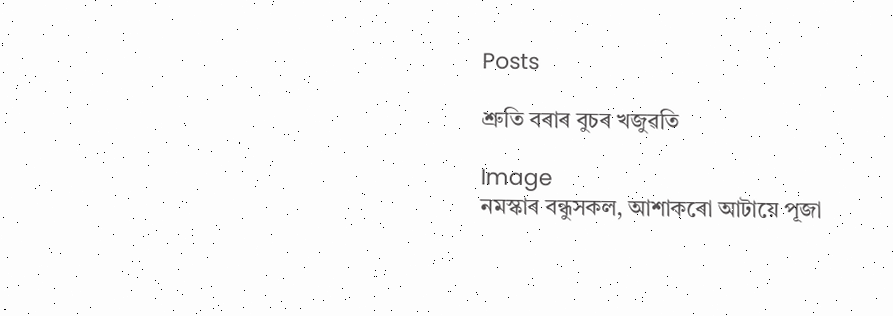Posts

শ্ৰুতি বৰাৰ বুচৰ খজুৱতি

Image
নমস্কাৰ বন্ধুসকল, আশাকৰো আটায়ে পূজা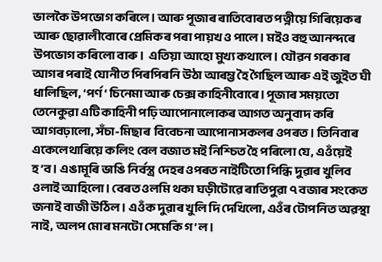ভালকৈ উপভোগ কৰিলে। আৰু পূজাৰ ৰাতিবোৰত পত্নীয়ে গিৰিয়েকৰ আৰু ছোৱালীবোৰে প্ৰেমিকৰ পৰা পায়খ ও পালে। মইও বহু আনন্দৰে উপভোগ কৰিলো বাৰু।  এতিয়া আহো মুখ্য কথালে। যৌৱন গৰকাৰ আগৰ পৰাই যোনীত পিৰপিৰনি উঠা আৰম্ভ হৈ গৈছিল আৰু এই জুইত ঘী ধালিছিল, ‘পৰ্ণ ‘ চিনেমা আৰু চেক্স কাহিনীবোৰে। পূজাৰ সময়তো তেনেকুৱা এটি কাহিনী পঢ়ি আপোনালোকৰ আগত অনুবাদ কৰি আগবঢ়ালো, সঁচা-মিছাৰ  বিবেচনা আপোনাসকলৰ ওপৰত। তিনিবাৰ একেলেথাৰিয়ে কলিং বেল বজাত মই নিশ্চিত হৈ পৰিলো যে, এওঁয়েই হ’ব। এঙামূৰি ভাঙি নিৰ্বস্ত্ৰ দেহৰ ওপৰত নাইটিতো পিন্ধি দুৱাৰ খুলিব ওলাই আহিলো। বেৰত ওলমি থকা ঘড়ীটোৱে ৰাতিপুৱা ৭ বজাৰ সংকেত জনাই বাজী উঠিল। এওঁক দুৱাৰ খুলি দি দেখিলো, এওঁৰ টোপনিত অৱস্থা নাই, অলপ মোৰ মনটো সেমেকি গ’ল।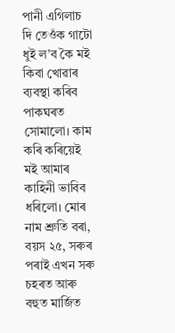পানী এগিলাচ দি তেওঁক গাটো ধুই ল’ব কৈ মই কিবা খোৱাৰ ব্যবস্থা কৰিব পাকঘৰত সোমালো। কাম কৰি কৰিয়েই মই আমাৰ কাহিনী ভাবিব ধৰিলো। মোৰ নাম শ্ৰুতি বৰা, বয়স ২৫, সৰুৰ পৰাই এখন সৰু চহৰত আৰু বহুত মাৰ্জিত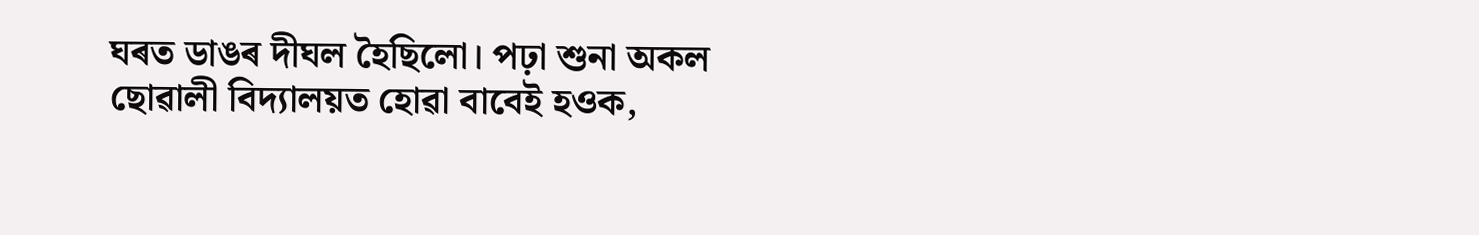ঘৰত ডাঙৰ দীঘল হৈছিলো। পঢ়া শুনা অকল ছোৱালী বিদ্যালয়ত হোৱা বাবেই হওক,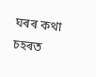ঘৰৰ কথা চহৰত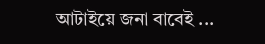আটাইয়ে জনা বাবেই ...